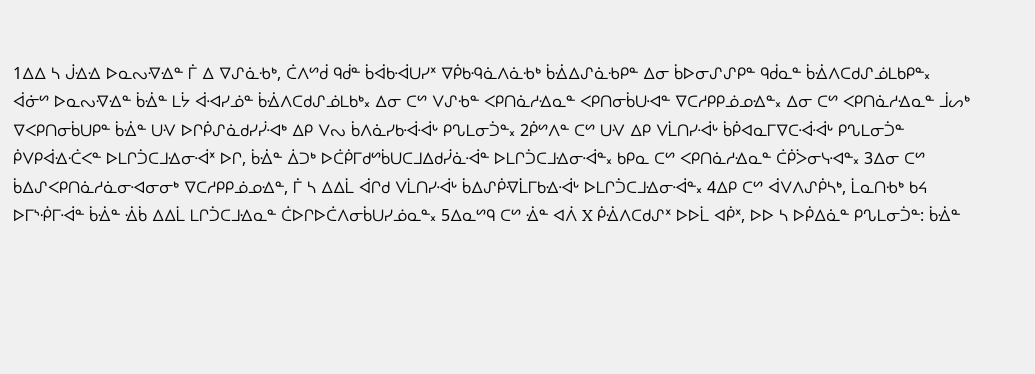1ᐃᐃ ᓴ ᒎᐎᐎ ᐅᓇᔓᐌᐎᓐ ᒦ ᐃ ᐁᔑᓈᑾᒃ, ᑖᐱᔥᑰ ᑫᑰᓐ ᑳᐋᑲᐙᑌᓯᕽ ᐁᑮᑲᑴᓈᐱᓈᑾᒃ ᑳᐐᐃᔑᓈᑾᑭᓐ ᐃᓂ ᑳᐅᓂᔑᔑᑭᓐ ᑫᑰᓇᓐ ᑳᐐᐱᑕᑯᔑᓅᒪᑲᑭᓐ᙮ ᐋᓃᔥ ᐅᓇᔓᐌᐎᓐ ᑳᐐᓐ ᒪᔮ ᐋᐗᓯᓅᓐ ᑳᐐᐱᑕᑯᔑᓅᒪᑲᒃ᙮ ᐃᓂ ᑕᔥ ᐯᔑᑾᓐ ᐸᑭᑎᓈᓱᐎᓇᓐ ᐸᑭᑎᓂᑳᑌᐗᓐ ᐁᑕᓱᑭᑭᓅᓄᐎᓐ᙮ ᐃᓂ ᑕᔥ ᐸᑭᑎᓈᓱᐎᓇᓐ ᒨᔕᒃ ᐁᐸᑭᑎᓂᑳᑌᑭᓐ ᑳᐐᓐ ᑌᐺ ᐅᒋᑮᔑᓈᑯᓯᓰᐗᒃ ᐃᑭ ᐯᔓ ᑳᐱᓈᓯᑲᐙᐙᒡ ᑭᔐᒪᓂᑑᓐ᙮ 2ᑮᔥᐱᓐ ᑕᔥ ᑌᐺ ᐃᑭ ᐯᒫᑎᓯᐙᒡ ᑳᑮᐊᓇᒥᐁᑕᐙᐙᒡ ᑭᔐᒪᓂᑑᓐ ᑮᐯᑭᐋᐎᑣᐸᓐ ᐅᒪᒋᑑᑕᒧᐎᓂᐙᕽ ᐅᒋ, ᑳᐐᓐ ᐄᑐᒃ ᐅᑖᑮᒥᑯᔥᑳᑌᑕᒧᐃᑯᓰᓈᐙᓐ ᐅᒪᒋᑑᑕᒧᐎᓂᐙᓐ᙮ ᑲᑭᓇ ᑕᔥ ᐸᑭᑎᓈᓱᐎᓇᓐ ᑖᑮᐴᓂᓭᐗᓐ᙮ 3ᐃᓂ ᑕᔥ ᑳᐃᔑᐸᑭᑎᓈᓱᓈᓂᐗᓂᓂᒃ ᐁᑕᓱᑭᑭᓅᓄᐎᓐ, ᒦ ᓴ ᐃᐃᒫ ᐋᒋᑯ ᐯᒫᑎᓯᐙᒡ ᑳᐃᔑᑮᐌᒫᒥᑲᐎᐙᒡ ᐅᒪᒋᑑᑕᒧᐎᓂᐙᓐ᙮ 4ᐃᑭ ᑕᔥ ᐋᐯᐱᔑᑮᓴᒃ, ᒫᓇᑎᑾᒃ ᑲᔦ ᐅᒥᔅᑸᒥᐙᓐ ᑳᐐᓐ ᐐᑳ ᐃᐃᒫ ᒪᒋᑑᑕᒧᐎᓇᓐ ᑖᐅᒋᐅᑖᐱᓂᑳᑌᓯᓅᓇᓐ᙮ 5ᐃᓇᔥᑫ ᑕᔥ ᐐᓐ ᐊᐲ X ᑮᐐᐱᑕᑯᔑᕽ ᐅᐅᒫ ᐊᑮᕽ, ᐅᐅ ᓴ ᐅᑮᐃᓈᓐ ᑭᔐᒪᓂᑑᓐ: ᑳᐐᓐ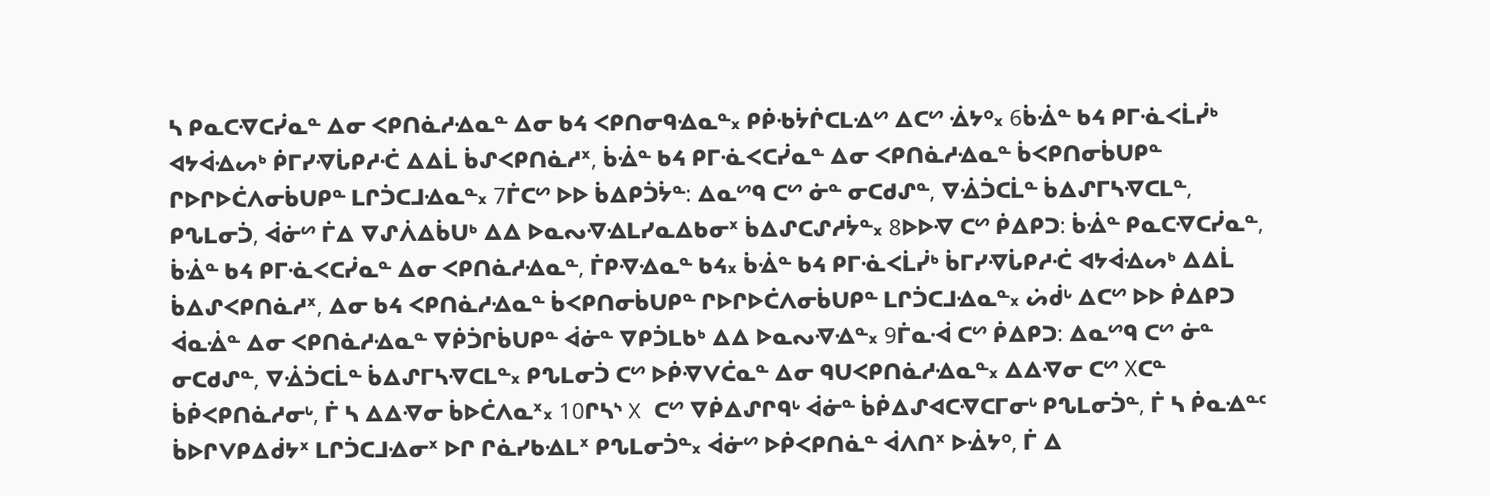ᓴ ᑭᓇᑕᐌᑕᓰᓇᓐ ᐃᓂ ᐸᑭᑎᓈᓱᐎᓇᓐ ᐃᓂ ᑲᔦ ᐸᑭᑎᓂᑫᐎᓇᓐ᙮ ᑭᑮᑾᔮᒌᑕᒪᐎᔥ ᐃᑕᔥ ᐐᔭᐤ᙮ 6ᑳᐐᓐ ᑲᔦ ᑭᒥᓍᐸᒫᓰᒃ ᐊᔭᐋᐎᔕᒃ ᑮᒥᓯᐌᒑᑭᓱᑣ ᐃᐃᒫ ᑳᔑᐸᑭᑎᓈᓱᕽ, ᑳᐐᓐ ᑲᔦ ᑭᒥᓍᐸᑕᓰᓇᓐ ᐃᓂ ᐸᑭᑎᓈᓱᐎᓇᓐ ᑳᐸᑭᑎᓂᑳᑌᑭᓐ ᒋᐅᒋᐅᑖᐱᓂᑳᑌᑭᓐ ᒪᒋᑑᑕᒧᐎᓇᓐ᙮ 7ᒦᑕᔥ ᐅᐅ ᑳᐃᑭᑑᔮᓐ: ᐃᓇᔥᑫ ᑕᔥ ᓃᓐ ᓂᑕᑯᔑᓐ, ᐁᐐᑑᑕᒫᓐ ᑳᐃᔑᒥᓴᐌᑕᒪᓐ, ᑭᔐᒪᓂᑑ, ᐋᓃᔥ ᒦᐃ ᐁᔑᐲᐃᑳᑌᒃ ᐃᐃ ᐅᓇᔓᐌᐎᒪᓯᓇᐃᑲᓂᕽ ᑳᐃᔑᑕᔑᓱᔮᓐ᙮ 8ᐅᐅᐌ ᑕᔥ ᑮᐃᑭᑐ: ᑳᐐᓐ ᑭᓇᑕᐌᑕᓰᓇᓐ, ᑳᐐᓐ ᑲᔦ ᑭᒥᓍᐸᑕᓰᓇᓐ ᐃᓂ ᐸᑭᑎᓈᓱᐎᓇᓐ, ᒦᑭᐌᐎᓇᓐ ᑲᔦ᙮ ᑳᐐᓐ ᑲᔦ ᑭᒥᓍᐸᒫᓰᒃ ᑳᒥᓯᐌᒑᑭᓱᑣ ᐊᔭᐋᐎᔕᒃ ᐃᐃᒫ ᑳᐃᔑᐸᑭᑎᓈᓱᕽ, ᐃᓂ ᑲᔦ ᐸᑭᑎᓈᓱᐎᓇᓐ ᑳᐸᑭᑎᓂᑳᑌᑭᓐ ᒋᐅᒋᐅᑖᐱᓂᑳᑌᑭᓐ ᒪᒋᑑᑕᒧᐎᓇᓐ᙮ ᔖᑰᒡ ᐃᑕᔥ ᐅᐅ ᑮᐃᑭᑐ ᐋᓇᐐᓐ ᐃᓂ ᐸᑭᑎᓈᓱᐎᓇᓐ ᐁᑮᑑᒋᑳᑌᑭᓐ ᐋᓃᓐ ᐁᑭᑑᒪᑲᒃ ᐃᐃ ᐅᓇᔓᐌᐎᓐ᙮ 9ᒦᓇᐙ ᑕᔥ ᑮᐃᑭᑐ: ᐃᓇᔥᑫ ᑕᔥ ᓃᓐ ᓂᑕᑯᔑᓐ, ᐁᐐᑑᑕᒫᓐ ᑳᐃᔑᒥᓴᐌᑕᒪᓐ᙮ ᑭᔐᒪᓂᑑ ᑕᔥ ᐅᑮᐌᐯᑖᓇᓐ ᐃᓂ ᑫᑌᐸᑭᑎᓈᓱᐎᓇᓐ᙮ ᐃᐃᐌᓂ ᑕᔥ Xᑕᓐ ᑳᑮᐸᑭᑎᓈᓱᓂᒡ, ᒦ ᓴ ᐃᐃᐌᓂ ᑳᐅᑖᐱᓇᕽ᙮ 10ᒋᓴᔅ X ᑕᔥ ᐁᑮᐃᔑᒋᑫᒡ ᐋᓃᓐ ᑳᑮᐃᔑᐊᑕᐌᑕᒥᓂᒡ ᑭᔐᒪᓂᑑᓐ, ᒦ ᓴ ᑮᓇᐎᓐᑦ ᑳᐅᒋᐯᑭᐃᑰᔭᕽ ᒪᒋᑑᑕᒧᐎᓂᕽ ᐅᒋ ᒋᓈᓯᑲᐎᒪᕽ ᑭᔐᒪᓂᑑᓐ᙮ ᐋᓃᔥ ᐅᑮᐸᑭᑎᓈᓐ ᐋᐱᑎᕽ ᐅᐐᔭᐤ, ᒦ ᐃ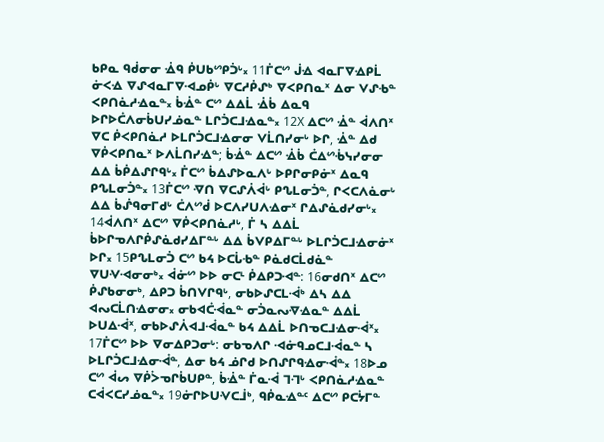ᑲᑭᓇ ᑫᑰᓂᓂ ᐐᑫ ᑮᑌᑲᔥᑭᑑᒡ᙮ 11ᒦᑕᔥ ᒎᐎ ᐊᓇᒥᐁᐎᑭᒫ ᓃᐸᐎ ᐁᔑᐊᓇᒥᐁᐗᓄᑮᒡ ᐁᑕᓱᑮᔑᒃ ᐁᐸᑭᑎᓇᕽ ᐃᓂ ᐯᔑᑾᓐ ᐸᑭᑎᓈᓱᐎᓇᓐ᙮ ᑳᐐᓐ ᑕᔥ ᐃᐃᒫ ᐐᑳ ᐃᓇᑫ ᐅᒋᐅᑖᐱᓂᑳᑌᓯᓅᓇᓐ ᒪᒋᑑᑕᒧᐎᓇᓐ᙮ 12X ᐃᑕᔥ ᐐᓐ ᐋᐱᑎᕽ ᐁᑕ ᑮᐸᑭᑎᓈᓱ ᐅᒪᒋᑑᑕᒧᐎᓂᓂ ᐯᒫᑎᓯᓂᒡ ᐅᒋ, ᐐᓐ ᐃᑯ ᐁᑮᐸᑭᑎᓇᕽ ᐅᐱᒫᑎᓯᐎᓐ; ᑳᐐᓐ ᐃᑕᔥ ᐐᑳ ᑖᐃᔥᒀᓭᓯᓂᓂ ᐃᐃ ᑳᑮᐃᔑᒋᑫᒡ᙮ ᒦᑕᔥ ᑳᐃᔑᐅᓇᐱᒡ ᐅᑭᒋᓂᑭᓃᕽ ᐃᓇᑫ ᑭᔐᒪᓂᑑᓐ᙮ 13ᒦᑕᔥ ᐌᑎ ᐁᑕᔑᐲᐋᒡ ᑭᔐᒪᓂᑑᓐ, ᒋᐸᑕᐱᓈᓂᒡ ᐃᐃ ᑳᔒᑫᓂᒥᑯᒡ ᑖᐱᔥᑰ ᐅᑕᐱᓯᑌᐱᐎᓂᕽ ᒋᐃᔑᓈᑯᓯᓂᒡ᙮ 14ᐋᐱᑎᕽ ᐃᑕᔥ ᐁᑮᐸᑭᑎᓈᓱᒡ, ᒦ ᓴ ᐃᐃᒫ ᑳᐅᒋᓀᐱᒋᑮᔑᓈᑯᓯᐃᒥᓐᒡ ᐃᐃ ᑳᐯᑭᐃᒥᓐᒡ ᐅᒪᒋᑑᑕᒧᐎᓂᓃᕽ ᐅᒋ᙮ 15ᑭᔐᒪᓂᑑ ᑕᔥ ᑲᔦ ᐅᑕᒑᑾᓐ ᑭᓈᑯᑕᒫᑯᓈᓐ ᐁᑌᐺᐗᓂᓂᒃ᙮ ᐋᓃᔥ ᐅᐅ ᓂᑕᒻ ᑮᐃᑭᑐᐗᓐ: 16ᓂᑯᑎᕽ ᐃᑕᔥ ᑮᔑᑲᓂᓂᒃ, ᐃᑭᑐ ᑳᑎᐯᒋᑫᒡ, ᓂᑲᐅᔑᑕᒪᐙᒃ ᐃᓴ ᐃᐃ ᐊᔓᑕᒫᑎᐎᓂᓂ᙮ ᓂᑲᐊᑖᐙᓇᓐ ᓂᑑᓇᔓᐌᐎᓇᓐ ᐃᐃᒫ ᐅᑌᐃᐙᕽ, ᓂᑲᐅᔑᐲᐊᒧᐙᓇᓐ ᑲᔦ ᐃᐃᒫ ᐅᑎᓀᑕᒧᐎᓂᐙᕽ᙮ 17ᒦᑕᔥ ᐅᐅ ᐁᓂᐃᑭᑐᓂᒡ: ᓂᑲᓀᐱᒋ ᐗᓃᑫᓄᑕᒧᐙᓇᓐ ᓴ ᐅᒪᒋᑑᑕᒧᐎᓂᐙᓐ, ᐃᓂ ᑲᔦ ᓅᒋᑯ ᐅᑎᔑᒋᑫᐎᓂᐙᓐ᙮ 18ᐅᓄ ᑕᔥ ᐋᔕ ᐁᑮᐴᓀᒋᑳᑌᑭᓐ, ᑳᐐᓐ ᒦᓇᐙ ᒣᒬᒡ ᐸᑭᑎᓈᓱᐎᓇᓐ ᑕᐋᐸᑕᓯᓅᓇᓐ᙮ 19ᓃᒋᐅᑌᐺᑕᒨᒃ, ᑫᑮᓇᐎᓐᑦ ᐃᑕᔥ ᑭᑕᔮᒥᓐ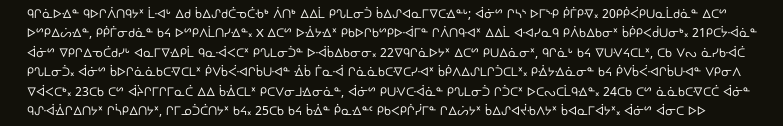ᑫᒋᓈᐅᐎᓐ ᑫᐅᒋᐲᑎᑫᔭᕽ ᒫᐗᒡ ᐃᑯ ᑳᐃᔑᑯᑖᓀᑖᑾᒃ ᐲᑎᒃ ᐃᐃᒫ ᑭᔐᒪᓂᑑ ᑳᐃᔑᐊᓇᒥᐁᑕᐎᓐᒡ; ᐋᓃᔥ ᒋᓴᔅ ᐅᒥᔅᑶ ᑮᒦᑭᐌ᙮ 20ᑭᑮᐹᑭᑌᓇᒫᑯᓈᓐ ᐃᑕᔥ ᐅᔥᑭᐃᔖᐎᓐ, ᑭᑮᒦᓂᑯᓈᓐ ᑲᔦ ᐅᔥᑭᐱᒫᑎᓯᐎᓐ᙮ X ᐃᑕᔥ ᐅᐐᔭᐎᕽ ᑭᑲᐅᒋᑲᔥᑭᐅᐙᒥᓐ ᒋᐲᑎᑫᐗᕽ ᐃᐃᒫ ᐊᐗᓯᓇᑫ ᑭᐲᑲᐃᑲᓂᕽ ᑳᑮᑭᐸᑰᑌᓂᒃ᙮ 21ᑭᑕᔮᐙᓈᓐ ᐋᓃᔥ ᐁᑭᒋᐃᓀᑖᑯᓯᒡ ᐊᓇᒥᐁᐎᑭᒫ ᑫᓇᐙᐸᑕᕽ ᑭᔐᒪᓂᑑᓐ ᐅᐙᑳᐃᑲᓂᓂ᙮ 22ᐁᑫᒋᓈᐅᔭᕽ ᐃᑕᔥ ᑭᑌᐃᓈᓂᕽ, ᑫᒋᓈᒡ ᑲᔦ ᐁᑌᐺᔦᑕᒪᕽ, ᑕᑲ ᐯᔓ ᓈᓯᑲᐙᑖ ᑭᔐᒪᓂᑑ᙮ ᐋᓃᔥ ᑳᐅᒋᓈᓈᑲᑕᐌᑕᒪᕽ ᑮᐯᑳᐹᐗᒋᑳᑌᐗᓐ ᐐᑳ ᒦᓇᐙ ᒋᓈᓈᑲᑕᐌᑕᓯᐗᕽ ᑳᑮᐱᐃᔑᒪᒋᑑᑕᒪᕽ᙮ ᑭᐐᔭᐎᓈᓂᓐ ᑲᔦ ᑮᐯᑳᐹᐗᒋᑳᑌᐗᓐ ᐯᑭᓂᐱ ᐁᐋᐸᑕᒃ᙮ 23ᑕᑲ ᑕᔥ ᐋᔩᒋᒥᒋᒥᓇᑖ ᐃᐃ ᑳᐐᑕᒪᕽ ᑭᑕᐯᓂᒧᐎᓂᓈᓐ, ᐋᓃᔥ ᑭᑌᐺᑕᐙᓈᓐ ᑭᔐᒪᓂᑑ ᒋᑑᑕᕽ ᐅᑕᔓᑕᒫᑫᐎᓐ᙮ 24ᑕᑲ ᑕᔥ ᓈᓈᑲᑕᐌᑕᑖ ᐋᓃᓐ ᑫᔑᐙᐐᒋᐃᑎᔭᕽ ᒋᓵᑭᐃᑎᔭᕽ, ᒋᒥᓄᑑᑖᑎᔭᕽ ᑲᔦ᙮ 25ᑕᑲ ᑲᔦ ᑳᐐᓐ ᑮᓇᐎᓐᑦ ᑭᑲᐸᑭᒌᓰᒥᓐ ᒋᐃᔖᔭᕽ ᑳᐃᔑᐊᔫᑾᐱᔭᕽ ᑳᐊᓇᒥᐋᔭᕽ᙮ ᐋᓃᔥ ᐋᓂᑕ ᐅᐅ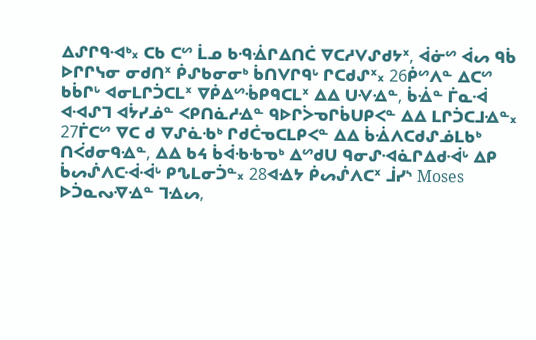ᐃᔑᒋᑫᐗᒃ᙮ ᑕᑲ ᑕᔥ ᒫᓄ ᑲᑴᐐᒋᐃᑎᑖ ᐁᑕᓱᐯᔑᑯᔭᕽ, ᐋᓃᔥ ᐋᔕ ᑫᑳ ᐅᒋᒋᓭᓂ ᓂᑯᑎᕽ ᑮᔑᑲᓂᓂᒃ ᑳᑎᐯᒋᑫᒡ ᒋᑕᑯᔑᕽ᙮ 26ᑮᔥᐱᓐ ᐃᑕᔥ ᑲᑳᒋᒡ ᐊᓂᒪᒋᑑᑕᒪᕽ ᐁᑮᐃᔥᒀᑭᑫᑕᒪᕽ ᐃᐃ ᑌᐺᐎᓐ, ᑳᐐᓐ ᒦᓇᐙ ᐊᐗᔑᒣ ᐊᔮᓯᓅᓐ ᐸᑭᑎᓈᓱᐎᓐ ᑫᐅᒋᐴᓀᒋᑳᑌᑭᐸᓐ ᐃᐃ ᒪᒋᑑᑕᒧᐎᓐ᙮ 27ᒦᑕᔥ ᐁᑕ ᑯ ᐁᔑᓈᑾᒃ ᒋᑯᑖᓀᑕᒪᑭᐸᓐ ᐃᐃ ᑳᐐᐱᑕᑯᔑᓅᒪᑲᒃ ᑎᐹᑯᓂᑫᐎᓐ, ᐃᐃ ᑲᔦ ᑳᐋᑾᑾᓀᒃ ᐃᔥᑯᑌ ᑫᓂᔑᐗᓈᒋᐃᑯᐙᒡ ᐃᑭ ᑳᔕᔒᐱᑕᐙᐙᒡ ᑭᔐᒪᓂᑑᓐ᙮ 28ᐊᐎᔭ ᑮᔕᔒᐱᑕᕽ ᒨᓯᔅ Moses ᐅᑑᓇᔓᐌᐎᓐ ᒣᐎᔕ,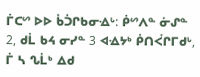ᒦᑕᔥ ᐅᐅ ᑳᑑᒋᑲᓂᐎᒡ: ᑮᔥᐱᓐ ᓃᔑᓐ 2, ᑯᒫ ᑲᔦ ᓂᓯᓐ 3 ᐊᐎᔭᒃ ᑮᑎᐹᒋᒥᑯᒡ, ᒦ ᓴ ᔐᒫᒃ ᐃᑯ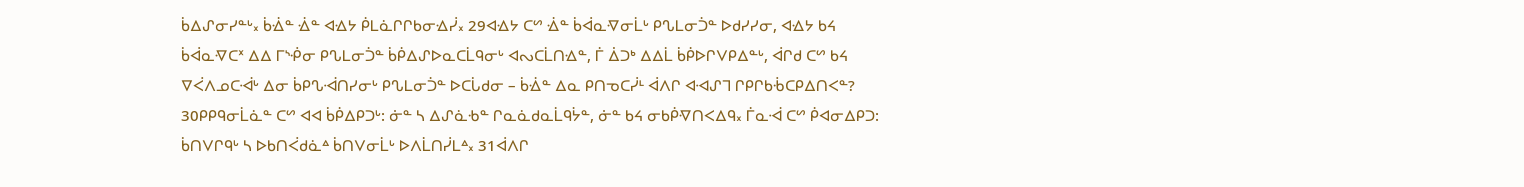ᑳᐃᔑᓂᓯᓐᒡ᙮ ᑳᐐᓐ ᐐᓐ ᐊᐎᔭ ᑮᒪᓈᒋᒋᑲᓂᐎᓰ᙮ 29ᐊᐎᔭ ᑕᔥ ᐐᓐ ᑳᐋᓇᐌᓂᒫᒡ ᑭᔐᒪᓂᑑᓐ ᐅᑯᓯᓯᓂ, ᐊᐎᔭ ᑲᔦ ᑳᐋᓇᐌᑕᕽ ᐃᐃ ᒥᔅᑸᓂ ᑭᔐᒪᓂᑑᓐ ᑳᑮᐃᔑᐅᓇᑕᒫᑫᓂᒡ ᐊᔓᑕᒫᑎᐎᓐ, ᒦ ᐄᑐᒃ ᐃᐃᒫ ᑳᑮᐅᒋᐯᑭᐃᓐᒡ, ᐋᒋᑯ ᑕᔥ ᑲᔦ ᐁᐹᐱᓄᑕᐙᒡ ᐃᓂ ᑳᑭᔐᐙᑎᓯᓂᒡ ᑭᔐᒪᓂᑑᓐ ᐅᑕᒑᑯᓂ – ᑳᐐᓐ ᐃᓇ ᑭᑎᓀᑕᓰᒻ ᐋᐱᒋ ᐊᐗᔑᒣ ᒋᑭᒋᑲᒀᑕᑭᐃᑎᐸᓐ? 30ᑭᑭᑫᓂᒫᓈᓐ ᑕᔥ ᐊᐊ ᑳᑮᐃᑭᑐᒡ: ᓃᓐ ᓴ ᐃᔑᓈᑾᓐ ᒋᓇᓈᑯᓇᒫᑫᔮᓐ, ᓃᓐ ᑲᔦ ᓂᑲᑮᐌᑎᐸᐃᑫ᙮ ᒦᓇᐙ ᑕᔥ ᑮᐊᓂᐃᑭᑐ: ᑳᑎᐯᒋᑫᒡ ᓴ ᐅᑲᑎᐹᑯᓈᐞ ᑳᑎᐯᓂᒫᒡ ᐅᐱᒫᑎᓰᒪᐞ᙮ 31ᐋᐱᒋ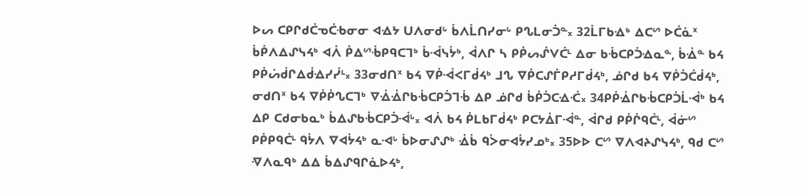ᐅᔕ ᑕᑭᒋᑯᑖᓀᑖᑾᓂᓂ ᐊᐎᔭ ᑌᐱᓂᑯᒡ ᑳᐱᒫᑎᓯᓂᒡ ᑭᔐᒪᓂᑑᓐ᙮ 32ᒫᒥᑲᐎᒃ ᐃᑕᔥ ᐅᑖᓈᕽ ᑳᑮᐱᐃᔑᓭᔦᒃ ᐊᐲ ᑮᐃᔥᒀᑭᑫᑕᒣᒃ ᑳᐙᓭᔮᒃ, ᐋᐱᒋ ᓴ ᑭᑮᔕᔒᐯᑖᒻ ᐃᓂ ᑲᒀᑕᑭᑑᐎᓇᓐ, ᑳᐐᓐ ᑲᔦ ᑭᑮᔖᑰᒋᐃᑰᐎᓯᓰᒻ᙮ 33ᓂᑯᑎᕽ ᑲᔦ ᐁᑮᐙᐸᒥᑰᔦᒃ ᒧᔐ ᐁᑮᑕᔑᒦᑭᓱᒥᑰᔦᒃ, ᓅᒋᑯ ᑲᔦ ᐁᑮᑑᑖᑰᔦᒃ, ᓂᑯᑎᕽ ᑲᔦ ᐁᑮᑮᔐᑕᒣᒃ ᐁᐐᐐᒋᑲᒀᑕᑭᑑᒣᒀ ᐃᑭ ᓅᒋᑯ ᑳᑮᑑᑕᐎᑣ᙮ 34ᑭᑮᐐᒋᑲᒀᑕᑭᑑᒫᐙᒃ ᑲᔦ ᐃᑭ ᑕᑯᓂᑲᓇᒃ ᑳᐃᔑᑲᒀᑕᑭᑑᐙᒡ᙮ ᐊᐲ ᑲᔦ ᑮᒪᑲᒥᑰᔦᒃ ᑭᑕᔭᐄᒥᐙᓐ, ᐋᒋᑯ ᑭᑮᒌᑫᑖᒻ, ᐋᓃᔥ ᑭᑮᑭᑫᑖᒻ ᑫᔮᐱ ᐁᐊᔮᔦᒃ ᓇᐗᒡ ᑳᐅᓂᔑᔑᒃ ᐐᑳ ᑫᐴᓂᐊᔮᓯᓄᒃ᙮ 35ᐅᐅ ᑕᔥ ᐁᐱᐊᔨᔑᓭᔦᒃ, ᑫᑯ ᑕᔥ ᐌᐱᓇᑫᒃ ᐃᐃ ᑳᐃᔑᑫᒋᓈᐅᔦᒃ,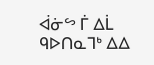ᐋᓃᔥ ᒦ ᐃᒫ ᑫᐅᑎᓇᒣᒃ ᐃᐃ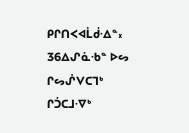ᑭᒋᑎᐸᐊᒫᑰᐎᓐ᙮ 36ᐃᔑᓈᑾᓐ ᐅᔕ ᒋᔕᔒᐯᑕᒣᒃ ᒋᑑᑕᒧᐌᒃ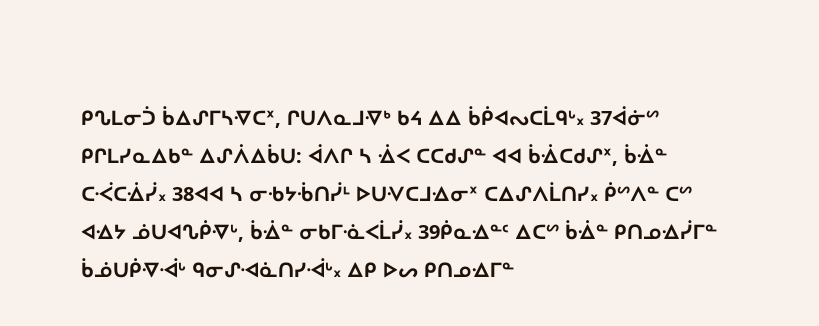ᑭᔐᒪᓂᑑ ᑳᐃᔑᒥᓴᐌᑕᕽ, ᒋᑌᐱᓇᒧᐌᒃ ᑲᔦ ᐃᐃ ᑳᑮᐊᔓᑕᒫᑫᒡ᙮ 37ᐋᓃᔥ ᑭᒋᒪᓯᓇᐃᑲᓐ ᐃᔑᐲᐃᑳᑌ: ᐋᐱᒋ ᓴ ᐐᐸ ᑕᑕᑯᔑᓐ ᐊᐊ ᑳᐐᑕᑯᔑᕽ, ᑳᐐᓐ ᑕᑆᑕᐐᓰ᙮ 38ᐊᐊ ᓴ ᓂᑾᔭᒀᑎᓰᒻ ᐅᑌᐺᑕᒧᐎᓂᕽ ᑕᐃᔑᐱᒫᑎᓯ᙮ ᑮᔥᐱᓐ ᑕᔥ ᐊᐎᔭ ᓅᑌᐊᔐᑮᐌᒡ, ᑳᐐᓐ ᓂᑲᒥᓍᐸᒫᓰ᙮ 39ᑮᓇᐎᓐᑦ ᐃᑕᔥ ᑳᐐᓐ ᑭᑎᓄᐎᓰᒥᓐ ᑳᓅᑌᑮᐌᐙᒡ ᑫᓂᔑᐗᓈᑎᓯᐙᒡ᙮ ᐃᑭ ᐅᔕ ᑭᑎᓄᐎᒥᓐ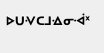ᐅᑌᐺᑕᒧᐎᓂᐙᕽ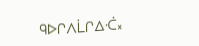ᑫᐅᒋᐱᒫᒋᐃᑣ᙮